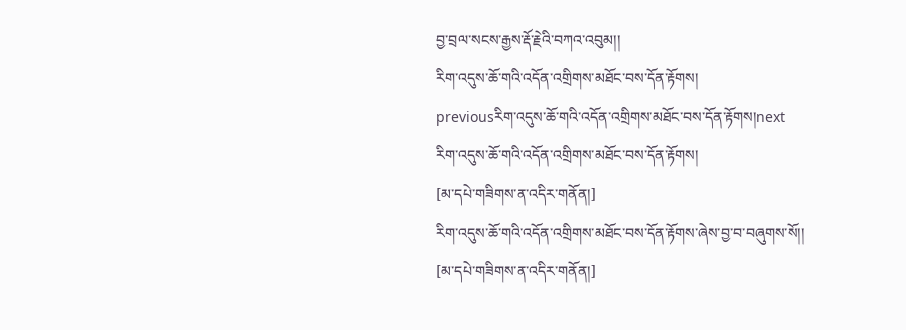བྱ་བྲལ་སངས་རྒྱས་རྡོ་རྗེའི་བཀའ་འབུམ།།
རིག་འདུས་ཆོ་གའི་འདོན་འགྲིགས་མཐོང་བས་དོན་རྟོགས།
previousརིག་འདུས་ཆོ་གའི་འདོན་འགྲིགས་མཐོང་བས་དོན་རྟོགས།next
རིག་འདུས་ཆོ་གའི་འདོན་འགྲིགས་མཐོང་བས་དོན་རྟོགས།
[མ་དཔེ་གཟིགས་ན་འདིར་གནོན།]
རིག་འདུས་ཆོ་གའི་འདོན་འགྲིགས་མཐོང་བས་དོན་རྟོགས་ཞེས་བྱ་བ་བཞུགས་སོ།།
[མ་དཔེ་གཟིགས་ན་འདིར་གནོན།]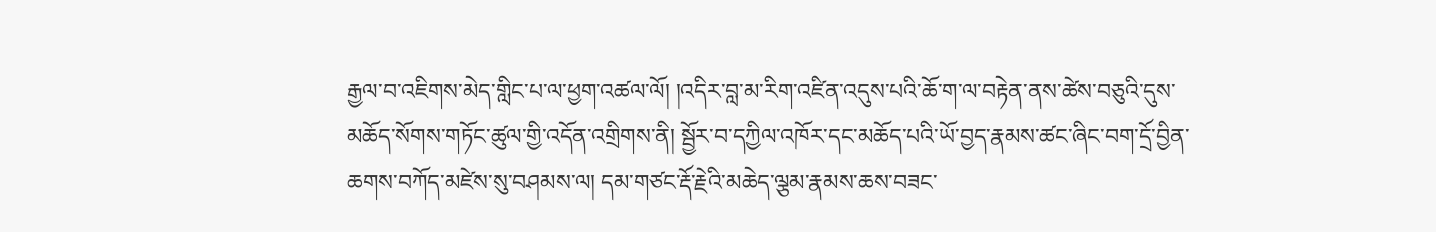རྒྱལ་བ་འཇིགས་མེད་གླིང་པ་ལ་ཕྱག་འཚལ་ལོ། །འདིར་བླ་མ་རིག་འཛིན་འདུས་པའི་ཆོ་ག་ལ་བརྟེན་ནས་ཚེས་བཅུའི་དུས་མཆོད་སོགས་གཏོང་ཚུལ་གྱི་འདོན་འགྲིགས་ནི། སྦྱོར་བ་དཀྱིལ་འཁོར་དང་མཆོད་པའི་ཡོ་བྱད་རྣམས་ཚང་ཞིང་བག་དྲོ་བྱིན་ཆགས་བཀོད་མཛེས་སུ་བཤམས་ལ། དམ་གཙང་རྡོ་རྗེའི་མཆེད་ལྕམ་རྣམས་ཆས་བཟང་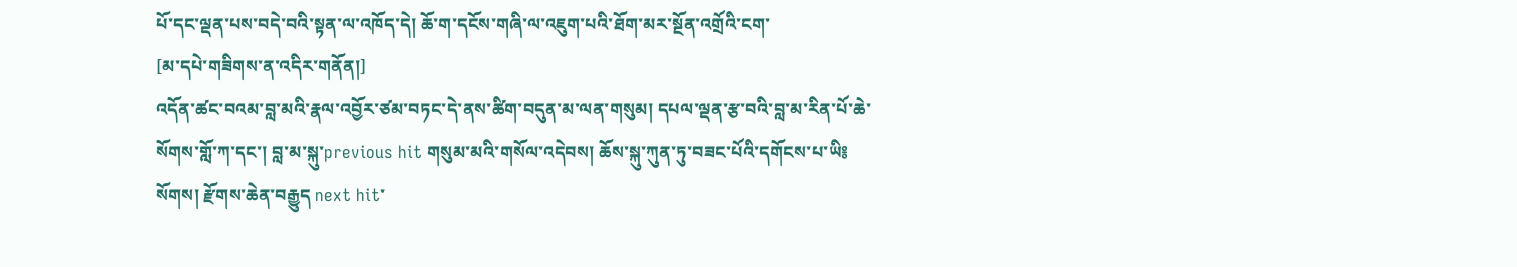པོ་དང་ལྡན་པས་བདེ་བའི་སྟན་ལ་འཁོད་དེ། ཆོ་ག་དངོས་གཞི་ལ་འཇུག་པའི་ཐོག་མར་སྔོན་འགྲོའི་ངག་
[མ་དཔེ་གཟིགས་ན་འདིར་གནོན།]
འདོན་ཚང་བའམ་བླ་མའི་རྣལ་འབྱོར་ཙམ་བཏང་དེ་ནས་ཚིག་བདུན་མ་ལན་གསུམ། དཔལ་ལྡན་རྩ་བའི་བླ་མ་རིན་པོ་ཆེ་སོགས་གློ་ཀ་དང་། བླ་མ་སྐུ་previous hit གསུམ་མའི་གསོལ་འདེབས། ཆོས་སྐུ་ཀུན་ཏུ་བཟང་པོའི་དགོངས་པ་ཡི༔ སོགས། རྫོགས་ཆེན་བརྒྱུད next hit་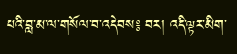པའི་བླ་མ་ལ་གསོལ་བ་འདེབས༔ བར། འདི་ལྟར་མིག་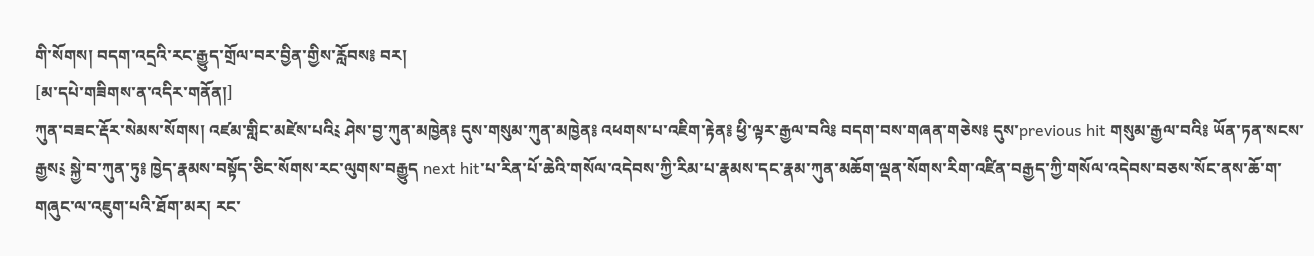གི་སོགས། བདག་འདྲའི་རང་རྒྱུད་གྲོལ་བར་བྱིན་གྱིས་རློབས༔ བར།
[མ་དཔེ་གཟིགས་ན་འདིར་གནོན།]
ཀུན་བཟང་རྡོར་སེམས་སོགས། འཛམ་གླིང་མཛེས་པའི༴ ཤེས་བྱ་ཀུན་མཁྱེན༔ དུས་གསུམ་ཀུན་མཁྱེན༔ འཕགས་པ་འཇིག་རྟེན༔ ཕྱི་ལྟར་རྒྱལ་བའི༔ བདག་བས་གཞན་གཅེས༔ དུས་previous hit གསུམ་རྒྱལ་བའི༔ ཡོན་ཏན་སངས་རྒྱས༴ སྐྱེ་བ་ཀུན་ཏུ༔ ཁྱེད་རྣམས་བསྟོད་ཅིང་སོགས་རང་ལུགས་བརྒྱུད next hit་པ་རིན་པོ་ཆེའི་གསོལ་འདེབས་ཀྱི་རིམ་པ་རྣམས་དང་རྣམ་ཀུན་མཆོག་ལྡན་སོགས་རིག་འཛིན་བརྒྱད་ཀྱི་གསོལ་འདེབས་བཅས་སོང་ནས་ཆོ་ག་གཞུང་ལ་འཇུག་པའི་ཐོག་མར། རང་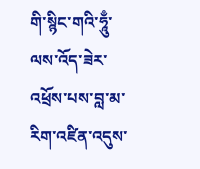གི་སྙིང་གའི་ཧཱུྃ་ལས་འོད་ཟེར་འཕྲོས་པས་བླ་མ་རིག་འཛིན་འདུས་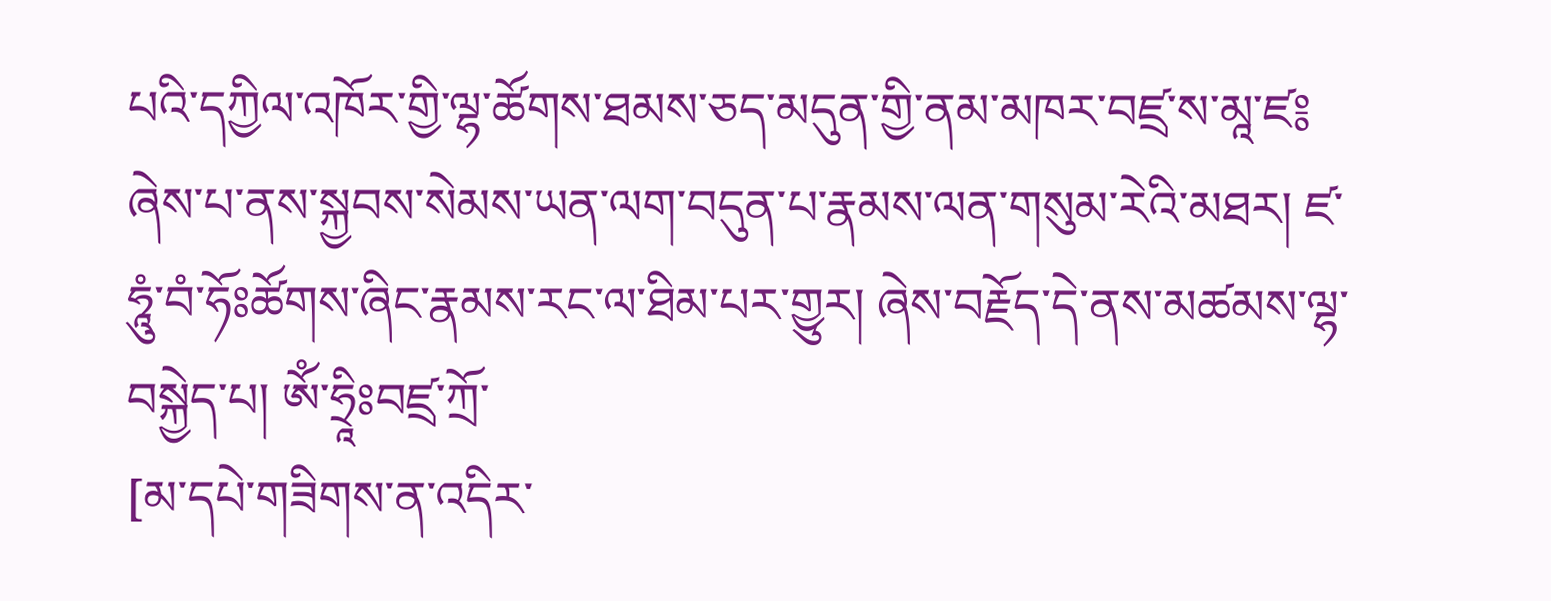པའི་དཀྱིལ་འཁོར་གྱི་ལྷ་ཚོགས་ཐམས་ཅད་མདུན་གྱི་ནམ་མཁར་བཛྲ་ས་མཱ་ཛ༔ ཞེས་པ་ནས་སྐྱབས་སེམས་ཡན་ལག་བདུན་པ་རྣམས་ལན་གསུམ་རེའི་མཐར། ཛ་ཧཱུཾ་བཾ་ཧོཿཚོགས་ཞིང་རྣམས་རང་ལ་ཐིམ་པར་གྱུར། ཞེས་བརྗོད་དེ་ནས་མཚམས་ལྷ་བསྐྱེད་པ། ཨོཾ་ཧྲཱིཿབཛྲ་ཀྲོ་
[མ་དཔེ་གཟིགས་ན་འདིར་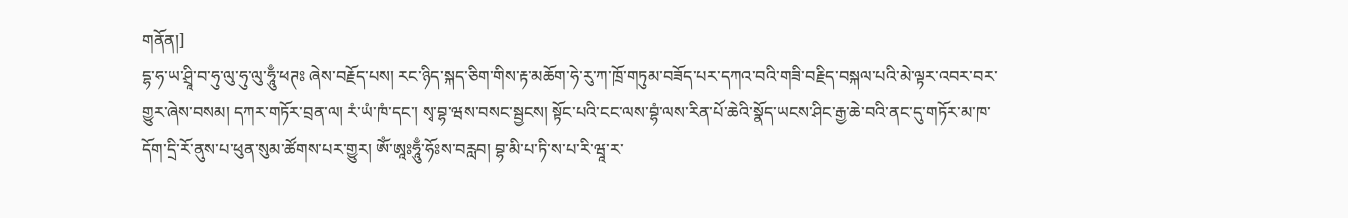གནོན།]
དྷ་ཧ་ཡ་ཤྲཱི་བ་ཧུ་ལུ་ཧུ་ལུ་ཧཱུྃ་ཕཊཿ ཞེས་བརྗོད་པས། རང་ཉིད་སྐད་ཅིག་གིས་རྟ་མཆོག་ཧེ་རུ་ཀ་ཁྲོ་གཏུམ་བཟོད་པར་དཀའ་བའི་གཟི་བརྗིད་བསྐལ་པའི་མེ་ལྟར་འབར་བར་གྱུར་ཞེས་བསམ། དཀར་གཏོར་བྲན་ལ། རཾ་ཡཾ་ཁཾ་དང་། སྭ་བྷ་ཝས་བསང་སྦྱངས། སྟོང་པའི་ངང་ལས་བྷཾ་ལས་རིན་པོ་ཆེའི་སྣོད་ཡངས་ཤིང་རྒྱ་ཆེ་བའི་ནང་དུ་གཏོར་མ་ཁ་དོག་དྲི་རོ་ནུས་པ་ཕུན་སུམ་ཚོགས་པར་གྱུར། ཨོཾ་ཨཱཿཧཱུྃ་ཧོཿས་བརླབ། བྷ་མི་པ་ཏི་ས་པ་རི་ཝཱ་ར་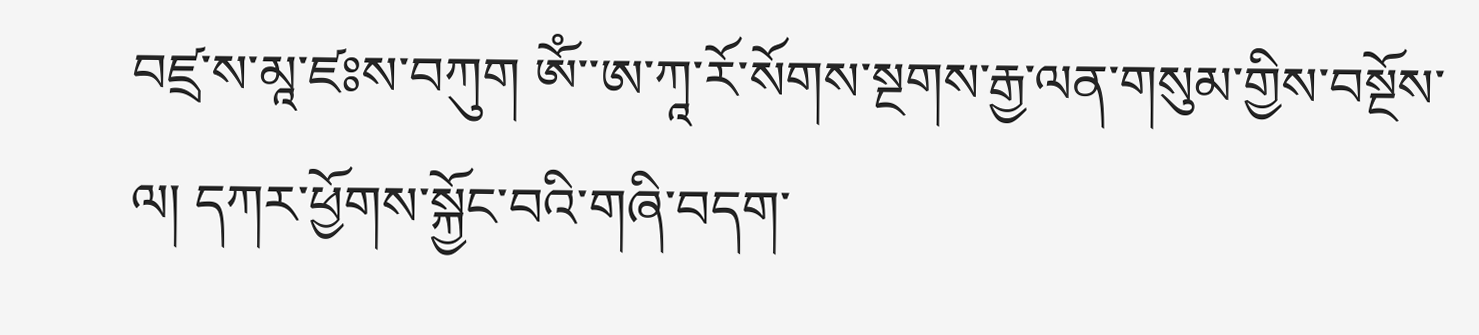བཛྲ་ས་མཱ་ཛཿས་བཀུག ཨོཾ་་ཨ་ཀཱ་རོ་སོགས་སྔགས་རྒྱ་ལན་གསུམ་གྱིས་བསྔོས་ལ། དཀར་ཕྱོགས་སྐྱོང་བའི་གཞི་བདག་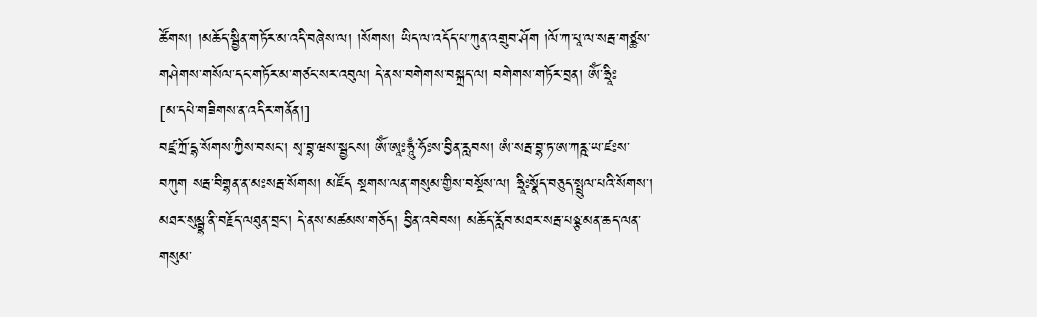ཚོགས། །མཆོད་སྦྱིན་གཏོར་མ་འདི་བཞེས་ལ། །སོགས། ཡིད་ལ་འདོད་པ་ཀུན་འགྲུབ་ཤོག །ལོ་ཀ་པཱ་ལ་སརྦ་གཙྪས་གཤེགས་གསོལ་དང་གཏོར་མ་གཙང་སར་འབུལ། དེ་ནས་བགེགས་བསྐྲད་ལ། བགེགས་གཏོར་བྲན། ཨོཾ་ཧྲཱིཿ
[མ་དཔེ་གཟིགས་ན་འདིར་གནོན།]
བཛྲ་ཀྲོ་དྷ་སོགས་ཀྱིས་བསང་། སྭ་བྷ་ཝས་སྦྱངས། ༀ་ཨཱཿཧཱུྃ་ཧོཿས་བྱིན་རླབས། ཨཾ་སརྦ་བྷ་ཏ་ཨ་ཀརྵ་ཡ་ཛཿས་བཀུག སརྦ་བིགྷན་ན་མཿསརྦ་སོགས། མཛོད སྔགས་ལན་གསུམ་གྱིས་བསྔོས་ལ། ཧྲཱིཿསྣོད་བཅུད་སྤྲུལ་པའི་སོགས་། མཐར་སུམྦྷ་ནི་བརྗོད་ལཐུན་བྲང་། དེ་ནས་མཚམས་གཅོད། བྱིན་འབེབས། མཆོད་རློབ་མཐར་སརྦ་པཉྩ་མན་ཆད་ལན་གསུམ་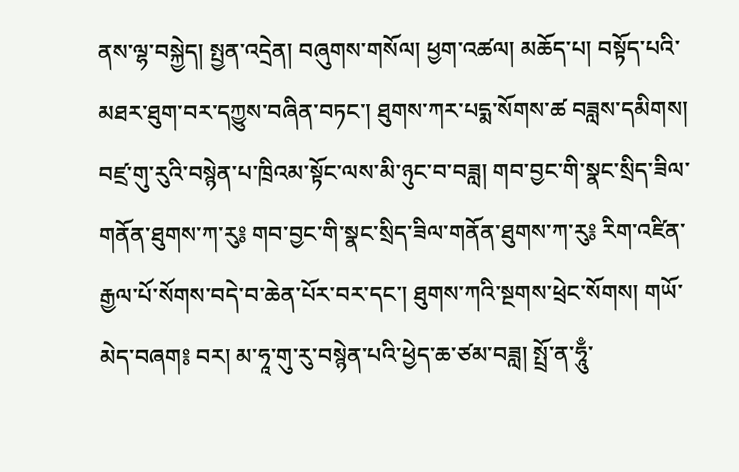ནས་ལྷ་བསྐྱེད། སྤྱན་འདྲེན། བཞུགས་གསོལ། ཕྱག་འཚལ། མཆོད་པ། བསྟོད་པའི་མཐར་ཐུག་བར་དཀྱུས་བཞིན་བཏང་། ཐུགས་ཀར་པདྨ་སོགས་ཚ བཟླས་དམིགས། བཛྲ་གུ་རུའི་བསྙེན་པ་ཁྲིའམ་སྟོང་ལས་མི་ཉུང་བ་བཟླ། གབ་བྱང་གི་སྣང་སྲིད་ཟིལ་གནོན་ཐུགས་ཀ་རུ༔ གབ་བྱང་གི་སྣང་སྲིད་ཟིལ་གནོན་ཐུགས་ཀ་རུ༔ རིག་འཛིན་རྒྱལ་པོ་སོགས་བདེ་བ་ཆེན་པོར་བར་དང་། ཐུགས་ཀའི་སྔགས་ཕྲེང་སོགས། གཡོ་མེད་བཞག༔ བར། མ་ཧཱ་གུ་རུ་བསྙེན་པའི་ཕྱེད་ཆ་ཙམ་བཟླ། སྤྲོ་ན་ཧཱུྃ་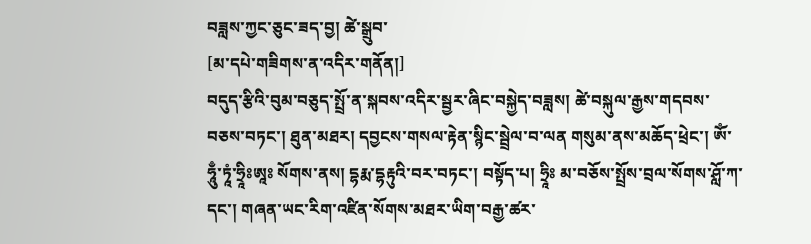བཟླས་ཀྱང་ཅུང་ཟད་བྱ། ཚེ་སྒྲུབ་
[མ་དཔེ་གཟིགས་ན་འདིར་གནོན།]
བདུད་རྩིའི་བུམ་བཅུད་སྤྲོ་ན་སྐབས་འདིར་སྦྱར་ཞིང་བསྐྱེད་བཟླས། ཚེ་བསྐུལ་རྒྱས་གདབས་བཅས་བཏང་། ཐུན་མཐར། དབྱངས་གསལ་རྟེན་སྙིང་སྦྲེལ་བ་ལན གསུམ་ནས་མཆོད་ཕྲེང་། ཨོཾ་ཧཱུྃ་ཏཱཾ་ཧྲཱིཿཨཱཿ སོགས་ནས། དྷརྨ་དྷརྟུའི་བར་བཏང་། བསྟོད་པ། ཧྲཱིཿ མ་བཅོས་སྤྲོས་བྲལ་སོགས་ཤློ་ཀ་དང་། གཞན་ཡང་རིག་འཛིན་སོགས་མཐར་ཡིག་བརྒྱ་ཚར་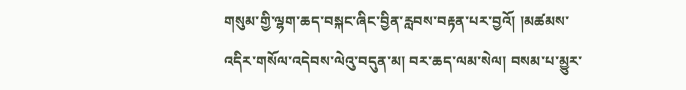གསུམ་གྱི་ལྷག་ཆད་བསྐང་ཞིང་བྱིན་རླབས་བརྟན་པར་བྱའོ། །མཚམས་འདིར་གསོལ་འདེབས་ལེའུ་བདུན་མ། བར་ཆད་ལམ་སེལ། བསམ་པ་མྱུར་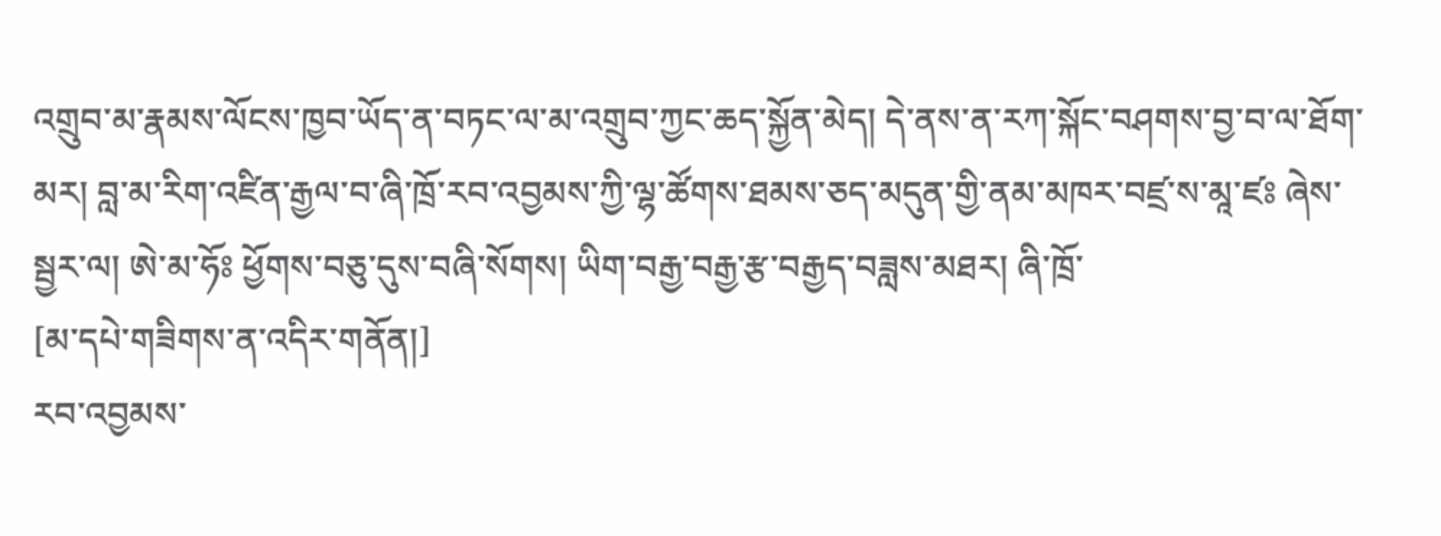འགྲུབ་མ་རྣམས་ལོངས་ཁྱབ་ཡོད་ན་བཏང་ལ་མ་འགྲུབ་ཀྱང་ཆད་སྐྱོན་མེད། དེ་ནས་ན་རཀ་སྐོང་བཤགས་བྱ་བ་ལ་ཐོག་མར། བླ་མ་རིག་འཛིན་རྒྱལ་བ་ཞི་ཁྲོ་རབ་འབྱམས་ཀྱི་ལྷ་ཚོགས་ཐམས་ཅད་མདུན་གྱི་ནམ་མཁར་བཛྲ་ས་མཱ་ཛཿ ཞེས་སྦྱར་ལ། ཨེ་མ་ཧོཿ ཕྱོགས་བཅུ་དུས་བཞི་སོགས། ཡིག་བརྒྱ་བརྒྱ་རྩ་བརྒྱད་བཟླས་མཐར། ཞི་ཁྲོ་
[མ་དཔེ་གཟིགས་ན་འདིར་གནོན།]
རབ་འབྱམས་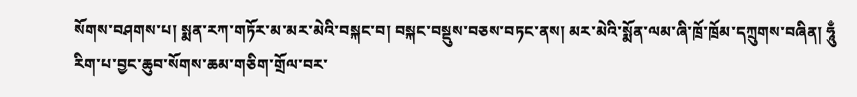སོགས་བཤགས་པ། སྨན་རཀ་གཏོར་མ་མར་མེའི་བསྐང་བ། བསྐང་བསྡུས་བཅས་བཏང་ནས། མར་མེའི་སྨོན་ལམ་ཞི་ཁྲོ་ཁྲོམ་དཀྲུགས་བཞིན། ཧཱུྃ རིག་པ་བྱང་ཆུབ་སོགས་ཆམ་གཅིག་གྲོལ་བར་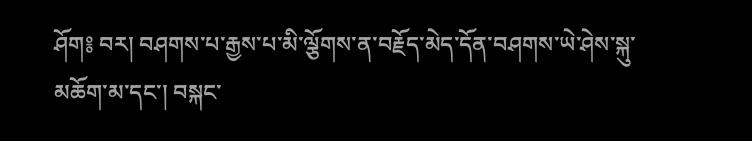ཤོག༔ བར། བཤགས་པ་རྒྱས་པ་མི་ལྕོགས་ན་བརྗོད་མེད་དོན་བཤགས་ཡེ་ཤེས་སྐུ་མཆོག་མ་དང་། བསྐང་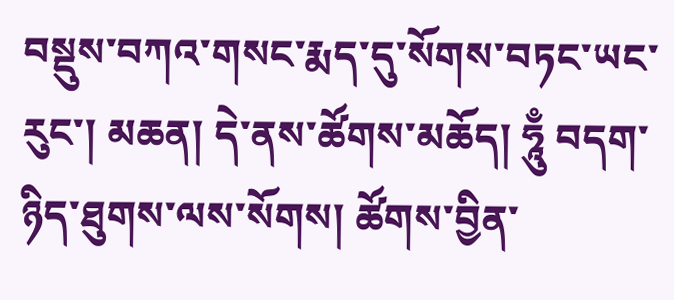བསྡུས་བཀའ་གསང་རྨད་དུ་སོགས་བཏང་ཡང་རུང་། མཆན། དེ་ནས་ཚོགས་མཆོད། ཧཱུྃ བདག་ཉིད་ཐུགས་ལས་སོགས། ཚོགས་བྱིན་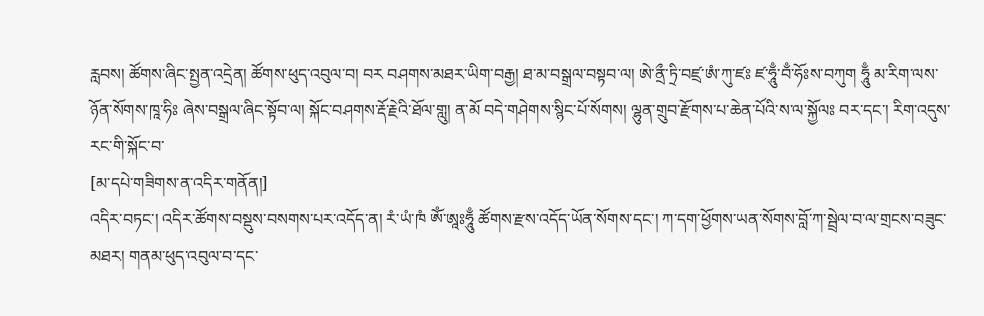རླབས། ཚོགས་ཞིང་སྤྱན་འདྲེན། ཚོགས་ཕུད་འབུལ་བ། བར བཤགས་མཐར་ཡིག་བརྒྱ། ཐ་མ་བསྒྲལ་བསྟབ་ལ། ཨེ་ནྲྀ་ཏྲི་བཛྲ་ཨཾ་ཀུ་ཛཿ ཛ་ཧཱུྃ་བྃ་ཧོཿས་བཀུག ཧཱུྃ མ་རིག་ལས་ཉོན་སོགས་ཁཱ་ཧིཿ ཞེས་བསྒྲལ་ཞིང་སྟོབ་ལ། སྐོང་བཤགས་རྡོ་རྗེའི་ཐོལ་གླུ། ན་མོ བདེ་གཤེགས་སྙིང་པོ་སོགས། ལྷུན་གྲུབ་རྫོགས་པ་ཆེན་པོའི་ས་ལ་སྐྱོལཿ བར་དང་། རིག་འདུས་རང་གི་སྐོང་བ་
[མ་དཔེ་གཟིགས་ན་འདིར་གནོན།]
འདིར་བཏང་། འདིར་ཚོགས་བསྡུས་བསགས་པར་འདོད་ན། རཾ་ཡཾ་ཁཾ ཨོཾ་ཨཱཿཧཱུྃ ཚོགས་རྫས་འདོད་ཡོན་སོགས་དང་། ཀ་དག་ཕྱོགས་ཡན་སོགས་བློ་ཀ་སྦྲེལ་བ་ལ་གྲངས་བཟུང་མཐར། གནམ་ཕུད་འབུལ་བ་དང་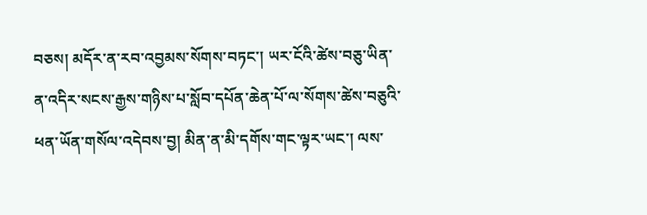བཅས། མདོར་ན་རབ་འབྱམས་སོགས་བཏང་། ཡར་ངོའི་ཚེས་བཅུ་ཡིན་ན་འདིར་སངས་རྒྱས་གཉིས་པ་སློབ་དཔོན་ཆེན་པོ་ལ་སོགས་ཚེས་བཅུའི་ཕན་ཡོན་གསོལ་འདེབས་བྱ། མིན་ན་མི་དགོས་གང་ལྟར་ཡང་། ལས་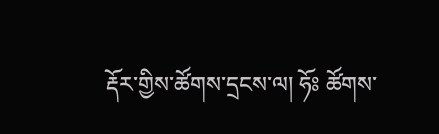རྡོར་གྱིས་ཚོགས་དྲངས་ལ། ཧོཿ ཚོགས་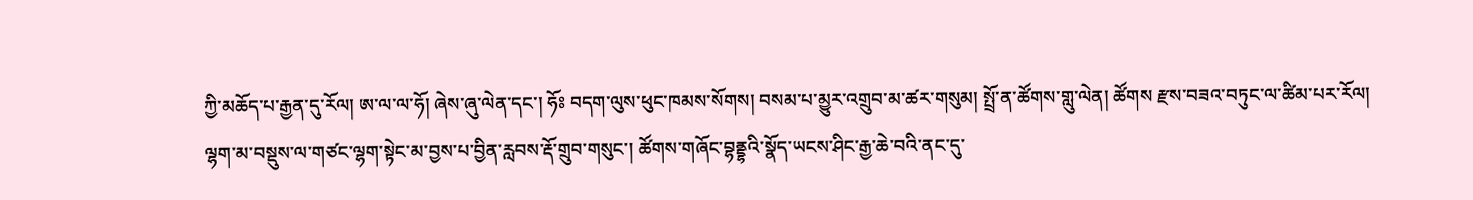ཀྱི་མཆོད་པ་རྒྱན་དུ་རོལ། ཨ་ལ་ལ་ཧོ། ཞེས་ཞུ་ལེན་དང་། ཧོཿ བདག་ལུས་ཕུང་ཁམས་སོགས། བསམ་པ་མྱུར་འགྲུབ་མ་ཚར་གསུམ། སྤྲོ་ན་ཚོགས་གླུ་ལེན། ཚོགས རྫས་བཟའ་བཏུང་ལ་ཚིམ་པར་རོལ། ལྷག་མ་བསྡུས་ལ་གཙང་ལྷག་སྟེང་མ་བྱས་པ་བྱིན་རླབས་རྡོ་གྲུབ་གསུང་། ཚོགས་གཞོང་བྷནྡྷའི་སྣོད་ཡངས་ཤིང་རྒྱ་ཆེ་བའི་ནང་དུ་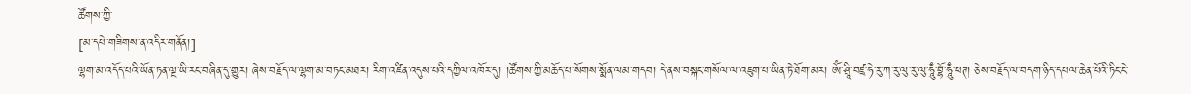ཚོགས་ཀྱི་
[མ་དཔེ་གཟིགས་ན་འདིར་གནོན།]
ལྷག་མ་འདོད་པའི་ཡོན་ཏན་ལྔ་ཡི་རང་བཞིན་དུ་གྱུར། ཞེས་བརྗོད་ལ་ལྷག་མ་བཏང་མཐར། རིག་འཛིན་འདུས་པའི་དཀྱིལ་འཁོར་དུ། །ཚོགས་ཀྱི་མཆོད་པ་སོགས་སྨོན་ལམ་གདབ། དེ་ནས་བསྐང་གསོལ་ལ་འཇུག་པ་ཡིན་ཏེ་ཐོག་མར། ཨོཾ་ཤྲཱི་བཛྲ་ཧེ་རུ་ཀ་རུ་ལུ་རུ་ལུ་ཧཱུྃ་བྷོ་ཧཱུྃ་ཕཊ། ཅེས་བརྗོད་ལ་བདག་ཉིད་དཔལ་ཆེན་པོའི་ཏིང་ངེ་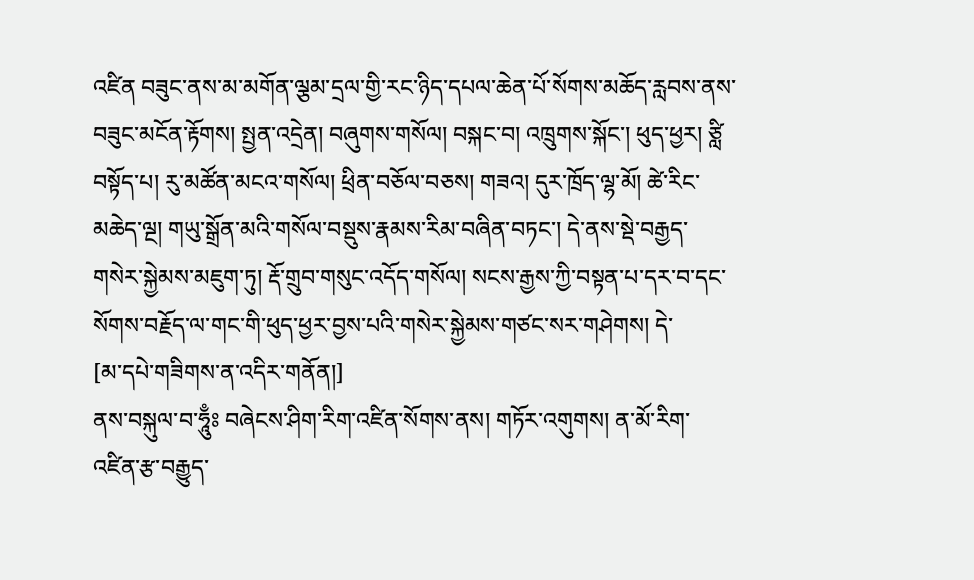འཛིན བཟུང་ནས་མ་མགོན་ལྕམ་དྲལ་གྱི་རང་ཉིད་དཔལ་ཆེན་པོ་སོགས་མཆོད་རླབས་ནས་བཟུང་མངོན་རྟོགས། སྤྱན་འདྲེན། བཞུགས་གསོལ། བསྐང་བ། འཁྲུགས་སྐོང་། ཕུད་ཕྱར། ཙླི བསྟོད་པ། རུ་མཚོན་མངའ་གསོལ། ཕྲིན་བཅོལ་བཅས། གཟའ། དུར་ཁྲོད་ལྷ་མོ། ཚེ་རིང་མཆེད་ལྔ། གཡུ་སྒྲོན་མའི་གསོལ་བསྡུས་རྣམས་རིམ་བཞིན་བཏང་། དེ་ནས་སྡེ་བརྒྱད་གསེར་སྐྱེམས་མཇུག་ཏུ། རྡོ་གྲུབ་གསུང་འདོད་གསོལ། སངས་རྒྱས་ཀྱི་བསྟན་པ་དར་བ་དང་སོགས་བརྗོད་ལ་གང་གི་ཕུད་ཕྱར་བྱས་པའི་གསེར་སྐྱེམས་གཙང་སར་གཤེགས། དེ་
[མ་དཔེ་གཟིགས་ན་འདིར་གནོན།]
ནས་བསྐུལ་བ་ཧཱུྃཿ བཞེངས་ཤིག་རིག་འཛིན་སོགས་ནས། གཏོར་འགུགས། ན་མོ་རིག་འཛིན་རྩ་བརྒྱུད་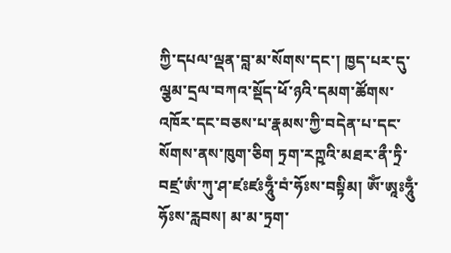ཀྱི་དཔལ་ལྡན་བླ་མ་སོགས་དང་། ཁྱད་པར་དུ་ལྕམ་དྲལ་བཀའ་སྡོད་ཕོ་ཉའི་དམག་ཚོགས་འཁོར་དང་བཅས་པ་རྣམས་ཀྱི་བདེན་པ་དང་སོགས་ནས་ཁུག་ཅིག ཏྲག་རཀྵའི་མཐར་ནྀ་ཏྲི་བཛྲ་ཨཾ་ཀུ་ཤ་ཛཿཛཿཧཱུྃ་བཾ་ཧོཿས་བསྟིམ། ཨོཾ་ཨཱཿཧཱུྃ་ཧོཿས་རླབས། མ་མ་ཏྲག་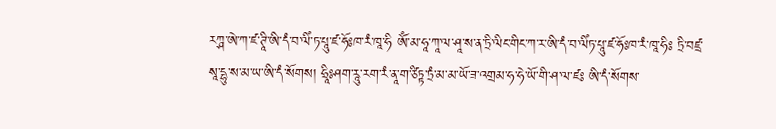རཀྴ་ཨེ་ཀ་ཛ་ཊཱི་ཨི་དཾ་བ་ལིཾ་ཏ་པཱུ་ཛ་ཧོཿཁ་རཾ་ཁཱ་ཧི ཨོཾ་མ་ཧཱ་ཀཱ་ལ་ཤཱ་ས་ན་ཏྲི་ལིང་གིང་ཀ་ར་ཨི་དཾ་བ་ལིཾཏ་པཱུ་ཛ་ཧོཿཁ་རཾ་ཁཱ་ཧིཿ ཏྲི་བཛྲ་སཱ་དྷུ་ས་མ་ཡ་ཨི་དཾ་སོགས། ཧྲཱིཿཤག་རཱུ་རག་རཾ་ནཱ་ག་ཙིཏྟ་ཏྲཾ་མ་མ་ཡོ་ཟ་འགྲམ་ཧ་ཧེ་ཡོ་གི་ཤ་ལ་ཛཿ ཨི་དཾ་སོགས་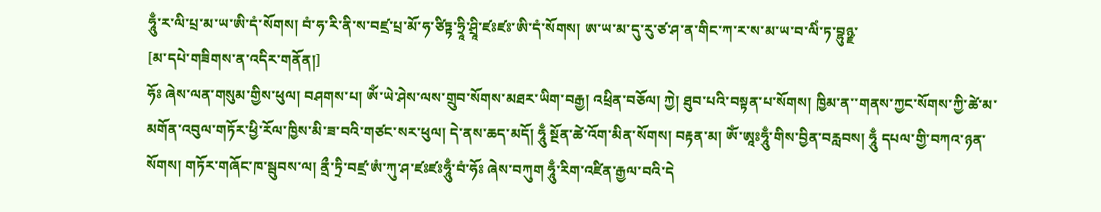ཧཱུྃ་ར་ལི་པྲ་མ་ཡ་ཨི་དཾ་སོགས། བཾ་ཧ་རི་ནི་ས་བཛྲ་པྲ་མོ་ཧ་ཙིཏྟ་ཧྲཱི་ཤྲཱི་ཛཿཛཿ་ཨི་དཾ་སོགས། ཨ་ཡ་མ་དུ་རུ་ཙ་ཤ་ན་གིང་ཀ་ར་ས་མ་ཡ་བ་ལིཾ་ཏ་བྷུཉྫ་
[མ་དཔེ་གཟིགས་ན་འདིར་གནོན།]
ཧོཿ ཞེས་ལན་གསུམ་གྱིས་ཕུལ། བཤགས་པ། ཨོཾ་ཡེ་ཤེས་ལས་གྲུབ་སོགས་མཐར་ཡིག་བརྒྱ། འཕྲིན་བཅོལ། ཀྱེ། ཐུབ་པའི་བསྟན་པ་སོགས། ཁྱིམ་ན་་གནས་ཀྱང་སོགས་ཀྱི་ཚེ་མ་མགོན་འབུལ་གཏོར་ཕྱི་རོལ་ཁྱིས་མི་ཟ་བའི་གཙང་སར་ཕུལ། དེ་ནས་ཆད་མདོ། ཧཱུྃ སྔོན་ཚེ་འོག་མིན་སོགས། བརྟན་མ། ཨོཾ་ཨཱཿཧཱུྃ་གིས་བྱིན་བརླབས། ཧཱུྃ དཔལ་གྱི་བཀའ་ཉན་སོགས། གཏོར་གཞོང་ཁ་སྦུབས་ལ། ནྲྀ་ཏྲི་བཛྲ་ཨཾ་ཀུ་ཤ་ཛཿཛཿཧཱུྃ་བཾ་ཧོཿ ཞེས་བཀུག ཧཱུྃ་རིག་འཛིན་རྒྱལ་བའི་དེ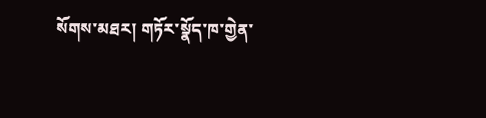སོགས་མཐར། གཏོར་སྣོད་ཁ་གྱེན་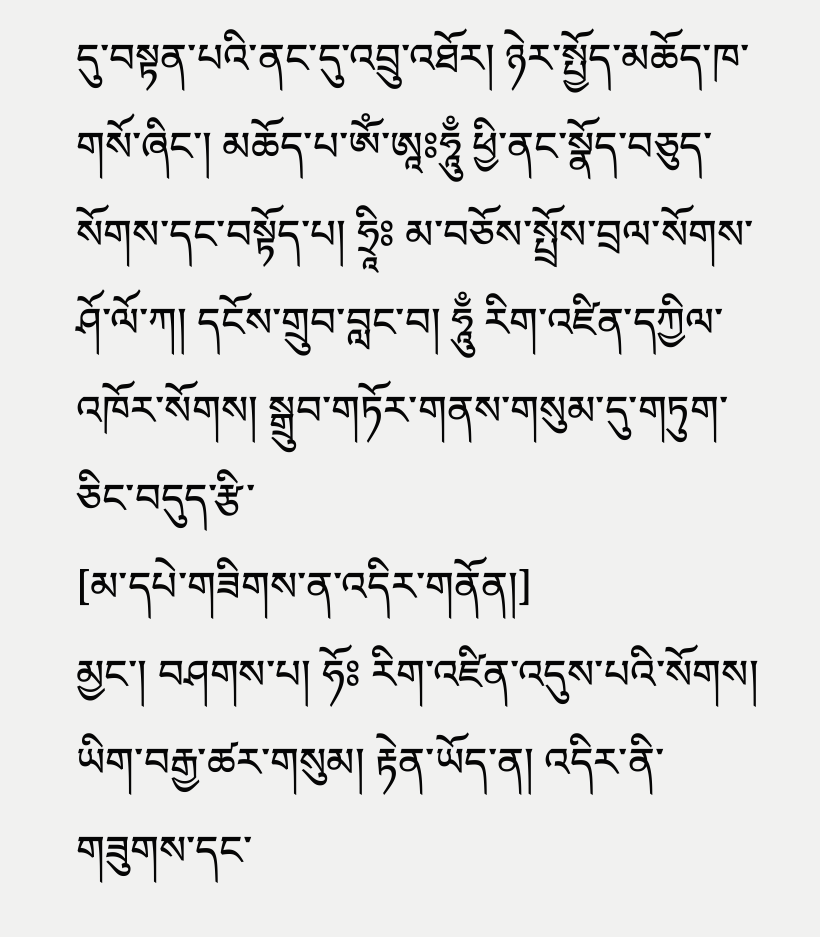དུ་བསྟན་པའི་ནང་དུ་འབྲུ་འཐོར། ཉེར་སྤྱོད་མཆོད་ཁ་གསོ་ཞིང་། མཆོད་པ་ཨོཾ་ཨཱཿཧཱུྃ ཕྱི་ནང་སྣོད་བཅུད་སོགས་དང་བསྟོད་པ། ཧྲཱིཿ མ་བཅོས་སྤྲོས་བྲལ་སོགས་ཤོ་ལོ་ཀ། དངོས་གྲུབ་བླང་བ། ཧཱུྃ རིག་འཛིན་དཀྱིལ་འཁོར་སོགས། སྒྲུབ་གཏོར་གནས་གསུམ་དུ་གཏུག་ཅིང་བདུད་རྩི་
[མ་དཔེ་གཟིགས་ན་འདིར་གནོན།]
མྱང་། བཤགས་པ། ཧོཿ རིག་འཛིན་འདུས་པའི་སོགས། ཡིག་བརྒྱ་ཚར་གསུམ། རྟེན་ཡོད་ན། འདིར་ནི་གཟུགས་དང་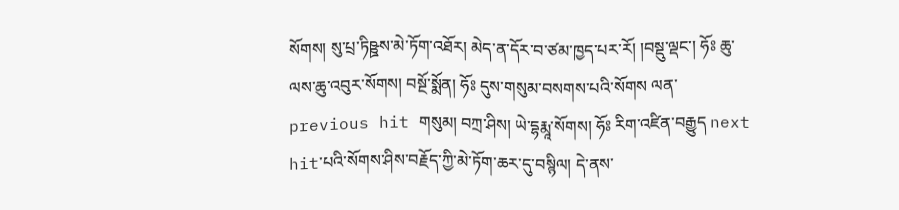སོགས། སུ་པྲ་ཏིཥྛས་མེ་ཏོག་འཐོར། མེད་ན་དོར་བ་ཙམ་ཁྱད་པར་རོ། །བསྡུ་ལྡང་། ཧོཿ ཆུ་ལས་ཆུ་འབུར་སོགས། བསྔོ་སྨོན། ཧོཿ དུས་གསུམ་བསགས་པའི་སོགས ལན་previous hit གསུམ། བཀྲ་ཤིས། ཡེ་དྷརྨཱ་སོགས། ཧོཿ རིག་འཛིན་བརྒྱུད next hit་པའི་སོགས་ཤིས་བརྗོད་ཀྱི་མེ་ཏོག་ཆར་དུ་བསྙིལ། དེ་ནས་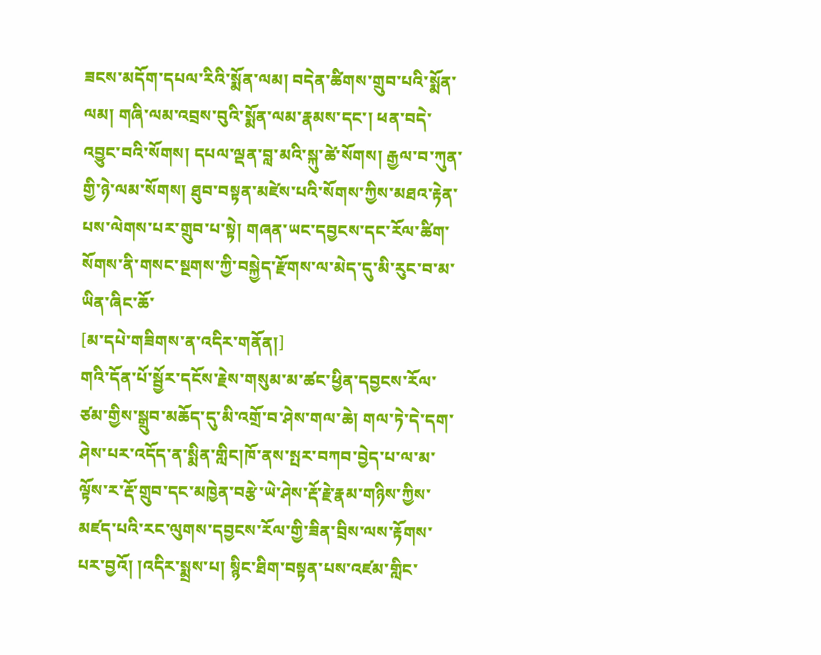ཟངས་མདོག་དཔལ་རིའི་སྨོན་ལམ། བདེན་ཚིགས་གྲུབ་པའི་སྨོན་ལམ། གཞི་ལམ་འབྲས་བུའི་སྨོན་ལམ་རྣམས་དང་། ཕན་བདེ་འབྱུང་བའི་སོགས། དཔལ་ལྡན་བླ་མའི་སྐུ་ཚེ་སོགས། རྒྱལ་བ་ཀུན་གྱི་ཉེ་ལམ་སོགས། ཐུབ་བསྟན་མཛེས་པའི་སོགས་ཀྱིས་མཐའ་རྟེན་པས་ལེགས་པར་གྲུབ་པ་སྟེ། གཞན་ཡང་དབྱངས་དང་རོལ་ཚིག་སོགས་ནི་གསང་སྔགས་ཀྱི་བསྐྱེད་རྫོགས་ལ་མེད་དུ་མི་རུང་བ་མ་ཡིན་ཞིང་ཆོ་
[མ་དཔེ་གཟིགས་ན་འདིར་གནོན།]
གའི་དོན་པོ་སྦྱོར་དངོས་རྗེས་གསུམ་མ་ཚང་ཕྱིན་དབྱངས་རོལ་ཙམ་གྱིས་སྒྲུབ་མཆོད་དུ་མི་འགྲོ་བ་ཤེས་གལ་ཆེ། གལ་ཏེ་དེ་དག་ཤེས་པར་འདོད་ན་སྨིན་གླིང།ཁོ་ནས་སྤར་བཀབ་བྱེད་པ་ལ་མ་ལྟོས་ར་རྡོ་གྲུབ་དང་མཁྱེན་བརྩེ་ཡེ་ཤེས་རྡོ་རྗེ་རྣམ་གཉིས་ཀྱིས་མཛད་པའི་རང་ལུགས་དབྱངས་རོལ་གྱི་ཟིན་བྲིས་ལས་རྟོགས་པར་བྱའོ། །འདིར་སྨྲས་པ། སྙིང་ཐིག་བསྟན་པས་འཛམ་གླིང་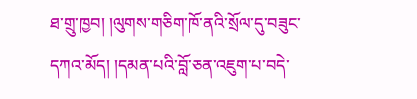ཐ་གྲུ་ཁྱབ། །ལུགས་གཅིག་ཁོ་ནའི་སྲོལ་དུ་བཟུང་དཀའ་མོད། །དམན་པའི་བློ་ཅན་འཇུག་པ་བདེ་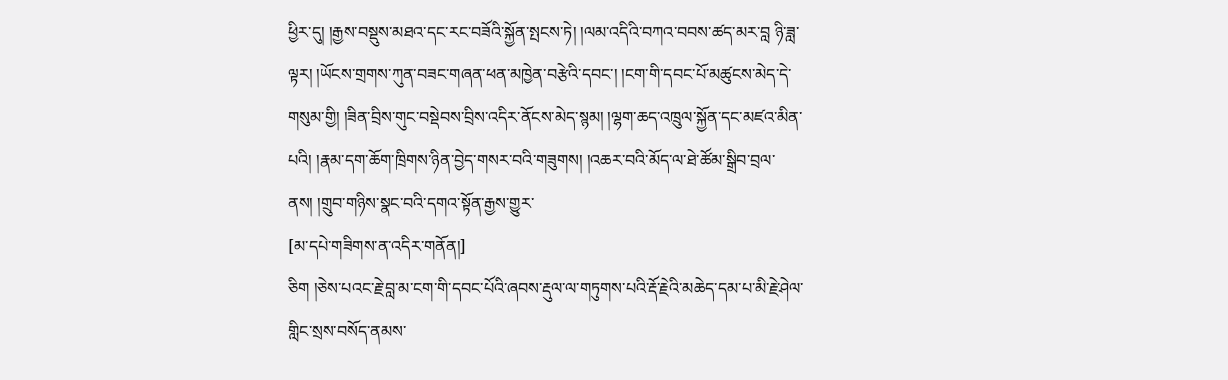ཕྱིར་དུ། །རྒྱས་བསྡུས་མཐའ་དང་རང་བཟོའི་སྐྱོན་སྤངས་ཏེ། །ལམ་འདིའི་བཀའ་བབས་ཚད་མར་བླ ཉི་ཟླ་ལྟར། །ཡོངས་གྲགས་ཀུན་བཟང་གཞན་ཕན་མཁྱེན་བརྩེའི་དབང་། །ངག་གི་དབང་པོ་མཚུངས་མེད་དེ་གསུམ་གྱི། །ཟིན་བྲིས་གུང་བསྡེབས་བྲིས་འདིར་ནོངས་མེད་སྙམ། །ལྷག་ཆད་འཁྲུལ་སྐྱོན་དང་མཛའ་མིན་པའི། །རྣམ་དག་ཆོག་ཁྲིགས་ཉིན་བྱེད་གསར་བའི་གཟུགས། །འཆར་བའི་མོད་ལ་ཐེ་ཚོམ་སྒྲིབ་བྲལ་ནས། །གྲུབ་གཉིས་སྣང་བའི་དགའ་སྟོན་རྒྱས་གྱུར་
[མ་དཔེ་གཟིགས་ན་འདིར་གནོན།]
ཅིག །ཅེས་པའང་རྗེ་བླ་མ་ངག་གི་དབང་པོའི་ཞབས་རྡུལ་ལ་གཏུགས་པའི་རྡོ་རྗེའི་མཆེད་དམ་པ་མི་རྗེ་ཤེལ་གླིང་སྲས་བསོད་ནམས་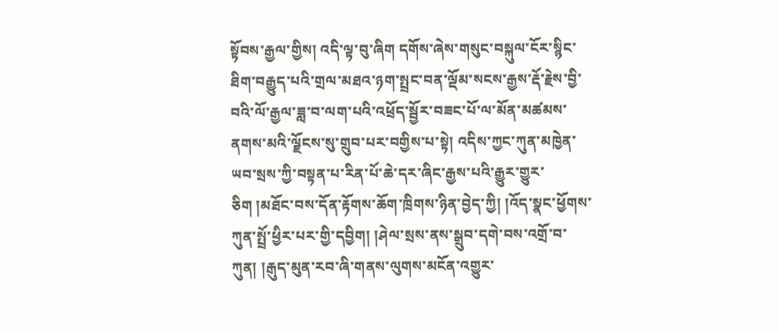སྟོབས་རྒྱལ་གྱིས། འདི་ལྟ་བུ་ཞིག དགོས་ཞེས་གསུང་བསྐུལ་ངོར་སྙིང་ཐིག་བརྒྱུད་པའི་གྲལ་མཐའ་ཉག་སྤྲང་བན་ལྡོམ་སངས་རྒྱས་རྡོ་རྗེས་བྱི་བའི་ལོ་རྒྱལ་ཟླ་བ་ལག་པའི་འཕྲོད་སྦྱོར་བཟང་པོ་ལ་མོན་མཚམས་ནགས་མའི་ལྗོངས་སུ་གྲུབ་པར་བགྱིས་པ་སྟེ། འདིས་ཀྱང་ཀུན་མཁྱེན་ཡབ་སྲས་ཀྱི་བསྟན་པ་རིན་པོ་ཆེ་དར་ཞིང་རྒྱས་པའི་རྒྱུར་གྱུར་ཅིག །མཐོང་བས་དོན་རྟོགས་ཆོག་ཁྲིགས་ཉིན་བྱེད་ཀྱི། །འོད་སྣང་ཕྱོགས་ཀུན་སྤྲོ་ཕྱིར་པར་གྱི་དབྱིག། །ཤེལ་སྲས་ནས་སྒྲུབ་དགེ་བས་འགྲོ་བ་ཀུན། །རྒུད་མུན་རབ་ཞི་གནས་ལུགས་མངོན་འགྱུར་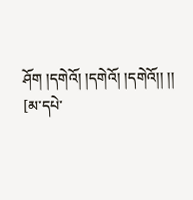ཤོག །དགེའོ། །དགེའོ། །དགེའོ།། །།
[མ་དཔེ་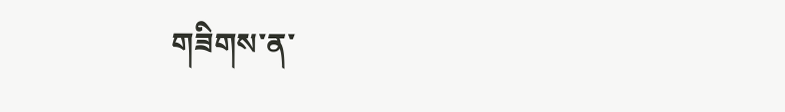གཟིགས་ན་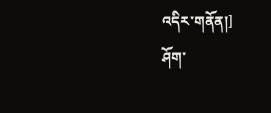འདིར་གནོན།]
ཤོག་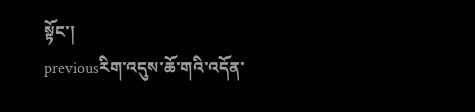སྟོང་།
previousརིག་འདུས་ཆོ་གའི་འདོན་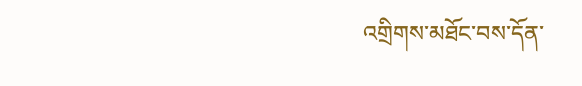འགྲིགས་མཐོང་བས་དོན་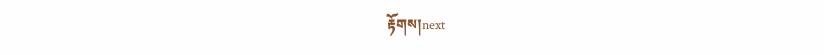རྟོགས།next